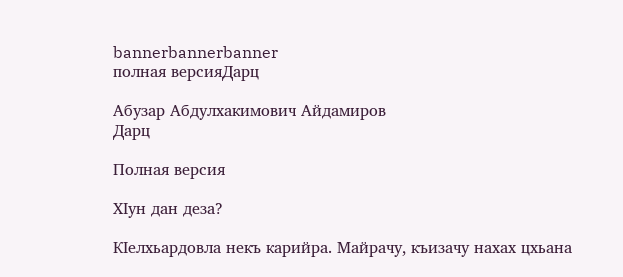bannerbannerbanner
полная версияДарц

Абузар Абдулхакимович Айдамиров
Дарц

Полная версия

ХIун дан деза?

КIелхьардовла некъ карийра. Майрачу, къизачу нахах цхьана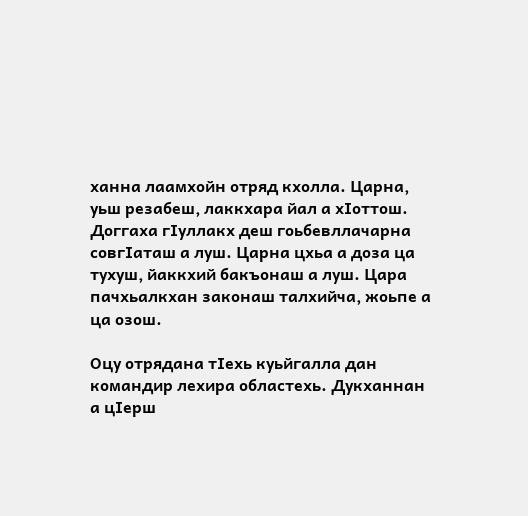ханна лаамхойн отряд кхолла. Царна, уьш резабеш, лаккхара йал а хIоттош. Доггаха гIуллакх деш гоьбевллачарна совгIаташ а луш. Царна цхьа а доза ца тухуш, йаккхий бакъонаш а луш. Цара пачхьалкхан законаш талхийча, жоьпе а ца озош.

Оцу отрядана тIехь куьйгалла дан командир лехира областехь. Дукханнан а цIерш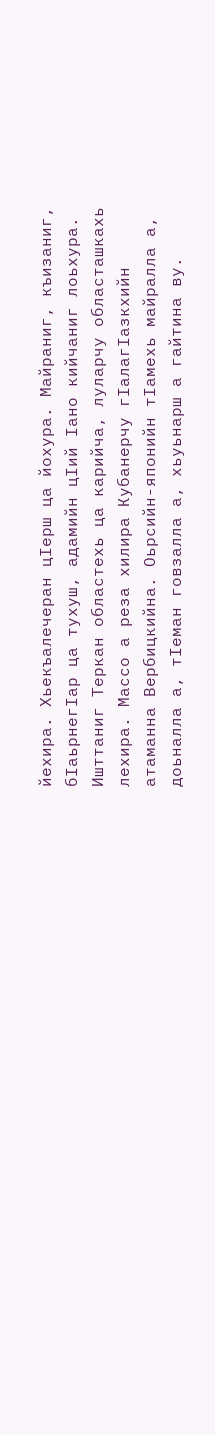йехира. Хьекъалечеран цIерш ца йохура. Майраниг, къизаниг, бIаьрнегIар ца тухуш, адамийн цIий Iано кийчаниг лоьхура. Ишттаниг Теркан областехь ца карийча, луларчу областашкахь лехира. Массо а реза хилира Кубанерчу гIалагIазкхийн атаманна Вербицкийна. Оьрсийн-японийн тIамехь майралла а, доьналла а, тIеман говзалла а, хьуьнарш а гайтина ву.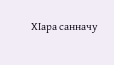ХIара санначу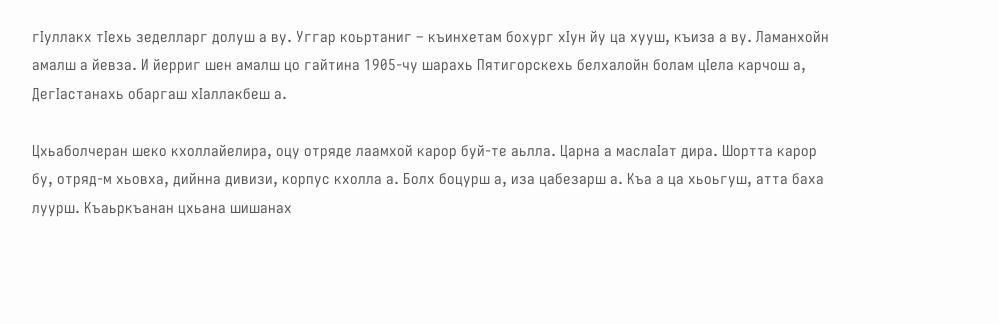гIуллакх тIехь зеделларг долуш а ву. Уггар коьртаниг – къинхетам бохург хIун йу ца хууш, къиза а ву. Ламанхойн амалш а йевза. И йерриг шен амалш цо гайтина 1905-чу шарахь Пятигорскехь белхалойн болам цIела карчош а, ДегIастанахь обаргаш хIаллакбеш а.

Цхьаболчеран шеко кхоллайелира, оцу отряде лаамхой карор буй-те аьлла. Царна а маcлаIат дира. Шортта карор бу, отряд-м хьовха, дийнна дивизи, корпус кхолла а. Болх боцурш а, иза цабезарш а. Къа а ца хьоьгуш, атта баха луурш. Къаьркъанан цхьана шишанах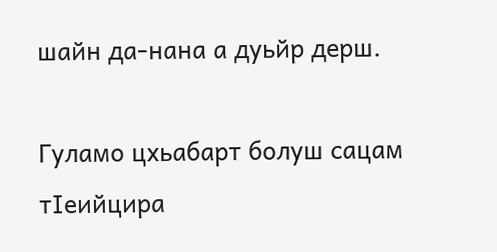шайн да-нана а дуьйр дерш.

Гуламо цхьабарт болуш сацам тIеийцира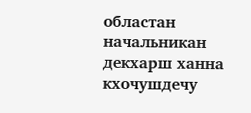областан начальникан декхарш ханна кхочушдечу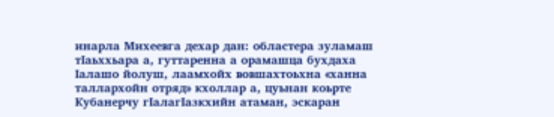инарла Михеевга дехар дан: областера зуламаш тIаьххьара а, гуттаренна а орамашца бухдаха Iалашо йолуш, лаамхойх вовшахтоьхна «ханна таллархойн отряд» кхоллар а, цуьнан коьрте Кубанерчу гIалагIазкхийн атаман, эскаран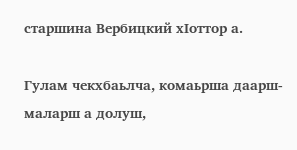старшина Вербицкий хIоттор а.

Гулам чекхбаьлча, комаьрша даарш-маларш а долуш,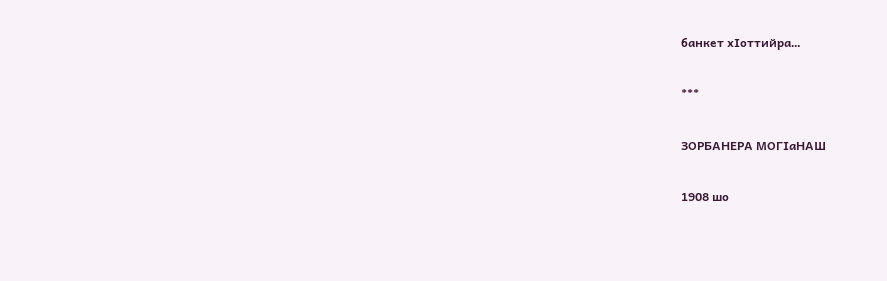банкет хIоттийра…

***

ЗОРБАНЕРА МОГIаНАШ

1908 шо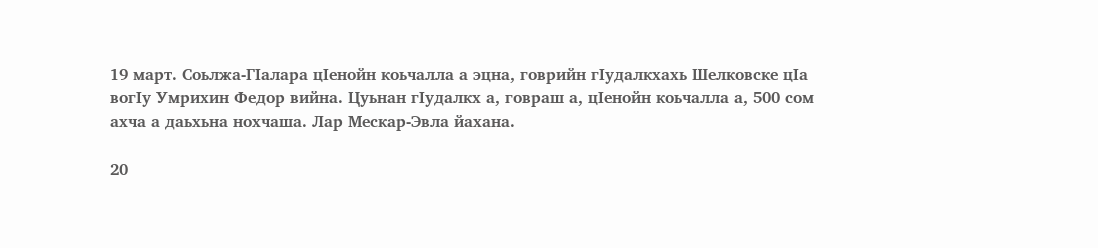19 март. Соьлжа-ГIалара цIенойн коьчалла а эцна, говрийн гIудалкхахь Шелковске цIа вoгIy Умрихин Федор вийна. Цуьнан гIудалкх а, говраш а, цIенойн коьчалла а, 500 сом ахча а даьхьна нохчаша. Лар Мескар-Эвла йахана.

20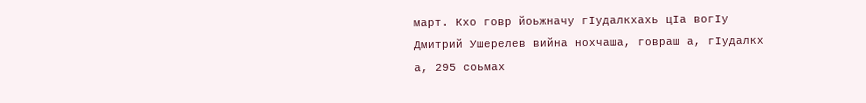март. Кхо говр йоьжначу гIудалкхахь цIа вoгIy Дмитрий Ушерелев вийна нохчаша, говраш а, гIудалкх а, 295 соьмах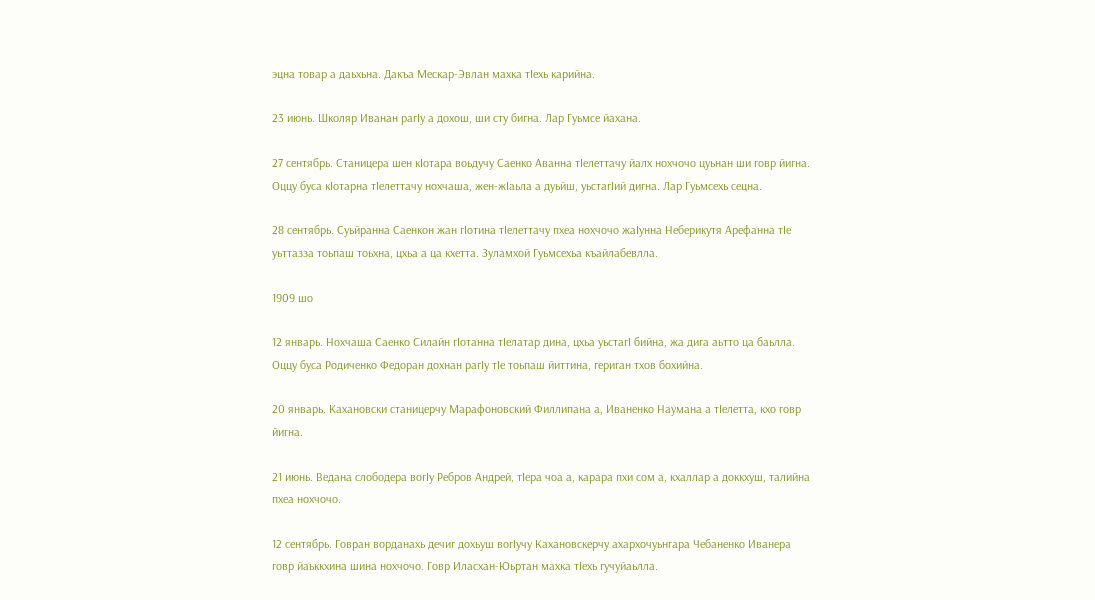эцна товар а даьхьна. Дакъа Мескар-Эвлан махка тIехь карийна.

23 июнь. Школяр Иванан рагIу а дохош, ши сту бигна. Лар Гуьмсе йахана.

27 сентябрь. Станицера шен кIотара воьдучу Саенко Аванна тIелеттачу йалх нохчочо цуьнан ши говр йигна. Оццу буса кIотарна тIелеттачу нохчаша, жен-жIаьла а дуьйш, уьстагIий дигна. Лар Гуьмсехь сецна.

28 сентябрь. Суьйранна Саенкон жан гIотина тIелеттачу пхеа нохчочо жаIунна Неберикутя Арефанна тIе уьттазза тоьпаш тоьхна, цхьа а ца кхетта. Зуламхой Гуьмсехьа къайлабевлла.

1909 шо

12 январь. Нохчаша Саенко Силайн гIотанна тIелатар дина, цхьа уьстагI бийна, жа дига аьтто ца баьлла. Оццу буса Родиченко Федоран дохнан рагIу тIе тоьпаш йиттина, гериган тхов бохийна.

20 январь. Кахановски станицерчу Марафоновский Филлипана а, Иваненко Наумана а тIелетта, кхо говр йигна.

21 июнь. Ведана слободера вoгIy Ребров Андрей, тIера чоа а, карара пхи сом а, кхаллар а доккхуш, талийна пхеа нохчочо.

12 сентябрь. Говран ворданахь дечиг дохьуш вогIучу Кахановскерчу ахархочуьнгара Чебаненко Иванера говр йаьккхина шина нохчочо. Говр Иласхан-Юьртан махка тIехь гучуйаьлла.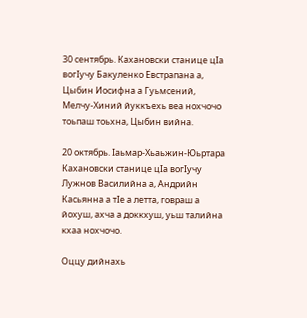30 сентябрь. Кахановски станице цIа вогIучу Бакуленко Евстрапана а, Цыбин Иосифна а Гуьмсений, Мелчу-Хиний йуккъехь веа нохчочо тоьпаш тоьхна, Цыбин вийна.

20 октябрь. Iаьмар-Хьаьжин-Юьртара Кахановски станице цIа вогIучу Лужнов Василийна а, Андрийн Касьянна а тIе а летта, говраш а йохуш, ахча а доккхуш, уьш талийна кхаа нохчочо.

Оццу дийнахь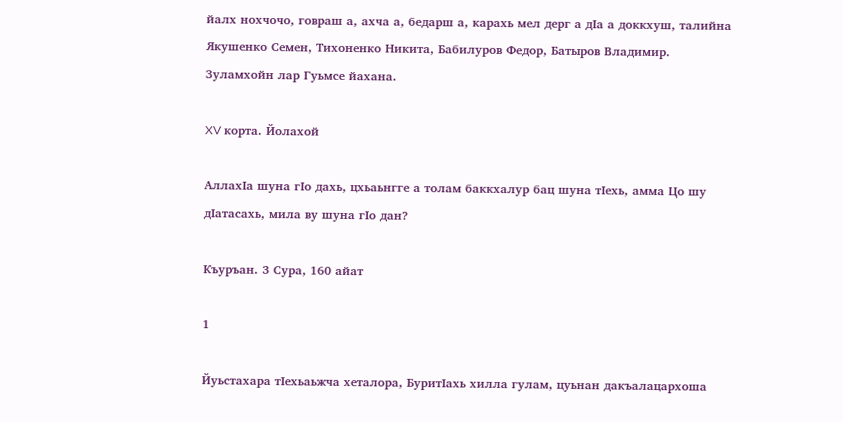йалх нохчочо, говраш а, ахча а, бедарш а, карахь мел дерг а дIа а доккхуш, талийна Якушенко Семен, Тихоненко Никита, Бабилуров Федор, Батыров Владимир. Зуламхойн лар Гуьмсе йахана.

XV корта. Йолахой

АллахIа шуна гIо дахь, цхьаьнгге а толам баккхалур бац шуна тIехь, амма Цо шу дIатасахь, мила ву шуна гIо дан?

Къуръан. 3 Сура, 160 айат

1

Йуьстахара тIехьаьжча хеталора, БуритIахь хилла гулам, цуьнан дакъалацархоша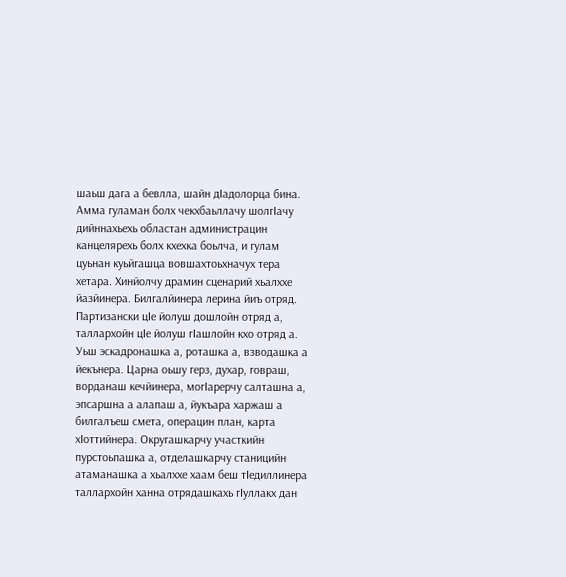шаьш дага а бевлла, шайн дIадолорца бина. Амма гуламан болх чекхбаьллачу шолгIачу дийннахьехь областан администрацин канцелярехь болх кхехка боьлча, и гулам цуьнан куьйгашца вовшахтоьхначух тера хетара. Хинйолчу драмин сценарий хьалххе йазйинера. Билгалйинера лерина йиъ отряд. Партизански цIе йолуш дошлойн отряд а, таллархойн цIе йолуш гIашлойн кхо отряд а. Уьш эскадронашка а, роташка а, взводашка а йекънера. Царна оьшу герз, духар, говраш, ворданаш кечйинера, могIарерчу салташна а, эпсаршна а алапаш а, йукъара харжаш а билгалъеш смета, операцин план, карта хIоттийнера. Округашкарчу участкийн пурстоьпашка а, отделашкарчу станицийн атаманашка а хьалххе хаам беш тIедиллинера таллархойн ханна отрядашкахь гIуллакх дан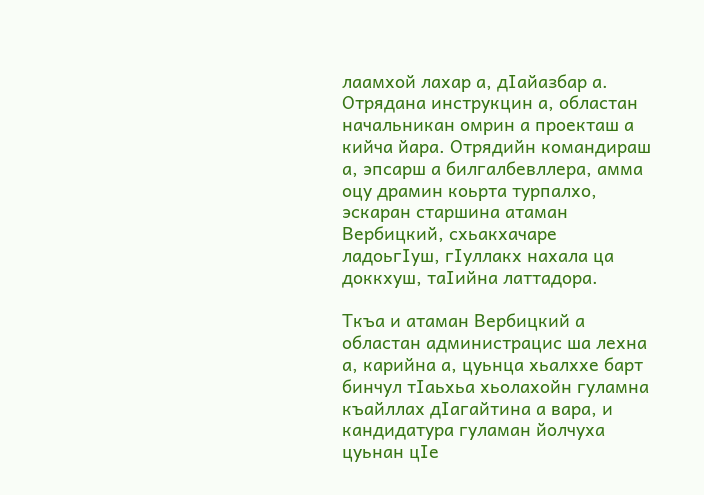лаамхой лахар а, дIайазбар а. Отрядана инструкцин а, областан начальникан омрин а проекташ а кийча йара. Отрядийн командираш а, эпсарш а билгалбевллера, амма оцу драмин коьрта турпалхо, эскаран старшина атаман Вербицкий, схьакхачаре ладоьгIуш, гIуллакх нахала ца доккхуш, таIийна латтадора.

Ткъа и атаман Вербицкий а областан администрацис ша лехна а, карийна а, цуьнца хьалххе барт бинчул тIаьхьа хьолахойн гуламна къайллах дIагайтина а вара, и кандидатура гуламан йолчуха цуьнан цIе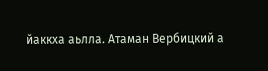йаккха аьлла. Атаман Вербицкий а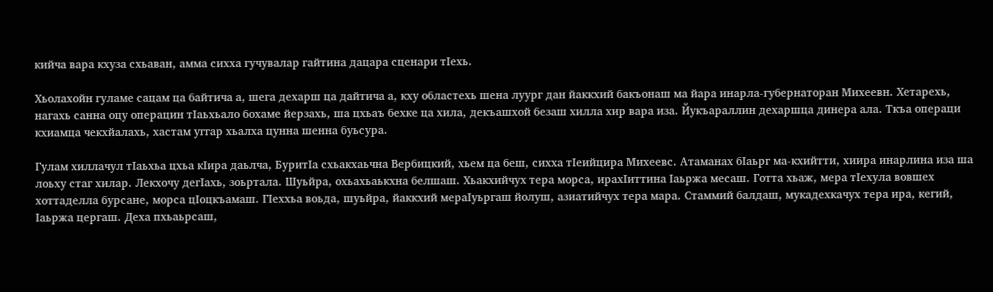кийча вара кхуза схьаван, амма сихха гучувалар гайтина дацара сценари тIехь.

Хьолахойн гуламе сацам ца байтича а, шега дехарш ца дайтича а, кху областехь шена луург дан йаккхий бакъонаш ма йара инарла-губернаторан Михеевн. Хетарехь, нагахь санна оцу операцин тIаьхьало бохаме йерзахь, ша цхьаъ бехке ца хила, декъашхой безаш хилла хир вара иза. Йукъараллин дехаршца динера ала. Ткъа операци кхиамца чекхйалахь, хастам уггар хьалха цунна шенна буьсура.

Гулам хиллачул тIаьхьа цхьа кIира даьлча, БуритIа схьакхаьчна Вербицкий, хьем ца беш, сихха тIеийцира Михеевс. Атаманах бIаьрг ма-кхийтти, хиира инарлина иза ша лоьху стаг хилар. Лекхочу дегIахь, зоьртала. Шуьйра, охьахьаькхна белшаш. Хьакхийчух тера морса, ирахIиттина Iаьржа месаш. Готта хьаж, мера тIехула вовшех хоттаделла бурсане, морса цIоцкъамаш. ГIеххьа воьда, шуьйра, йаккхий мераIуьргаш йолуш, азиатийчух тера мара. Стаммий балдаш, мукадехкачух тера ира, кегий, Iаьржа цергаш. Деха пхьаьрсаш,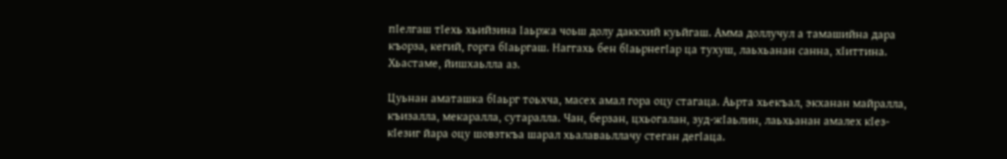пIелгаш тIехь хьийзина Iаьржа чоьш долу даккхий куьйгаш. Амма доллучул а тамашийна дара къорза, кегий, горга бIаьргаш. Наггахь бен бIаьрнегIар ца тухуш, лаьхьанан санна, хIиттина. Хьастаме, йишхаьлла аз.

Цуьнан аматашка бIаьрг тоьхча, масех амал гора оцу стагаца. Аьрта хьекъал, экханан майралла, къизалла, мекаралла, сутаралла. Чан, берзан, цхьогалан, зуд-жIаьлин, лаьхьанан амалех кIез-кIезиг йара оцу шовзткъа шарал хьалаваьллачу стеган дегIаца.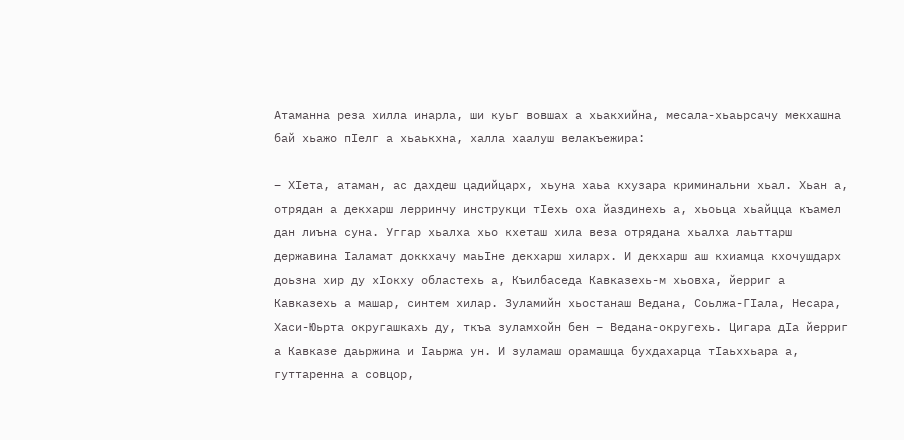Атаманна реза хилла инарла, ши куьг вовшах а хьакхийна, месала-хьаьрсачу мекхашна бай хьажо пIелг а хьаькхна, халла хаалуш велакъежира:

– ХIета, атаман, ас дахдеш цадийцарх, хьуна хаьа кхузара криминальни хьал. Хьан а, отрядан а декхарш лерринчу инструкци тIехь оха йаздинехь а, хьоьца хьайцца къамел дан лиъна суна. Уггар хьалха хьо кхеташ хила веза отрядана хьалха лаьттарш державина Iаламат доккхачу маьIне декхарш хиларх. И декхарш аш кхиамца кхочушдарх доьзна хир ду хIокху областехь а, Къилбаседа Кавказехь-м хьовха, йерриг а Кавказехь а машар, синтем хилар. Зуламийн хьостанаш Ведана, Соьлжа-ГIала, Несара, Хаси-Юьрта округашкахь ду, ткъа зуламхойн бен – Ведана-округехь. Цигара дIа йерриг а Кавказе даьржина и Iаьржа ун. И зуламаш орамашца бухдахарца тIаьххьара а, гуттаренна а совцор,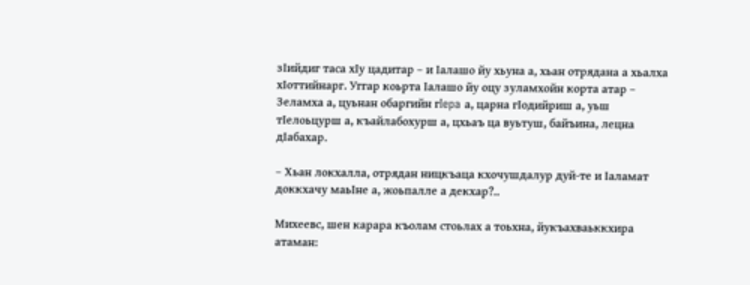зIийдиг таса хIy цадитар – и Iалашо йу хьуна а, хьан отрядана а хьалха хIоттийнарг. Уггар коьрта Iалашо йу оцу зуламхойн корта атар – Зеламха а, цуьнан обаргийн гIepa а, царна гIoдийриш а, уьш тIелоьцурш а, къайлабохурш а, цхьаъ ца вуьтуш, байъина, лецна дIабахар.

– Хьан локхалла, отрядан ницкъаца кхочушдалур дуй-те и Iаламат доккхачу маьIне а, жоьпалле а декхар?..

Михеевс, шен карара къолам стоьлах а тоьхна, йукъахваьккхира атаман: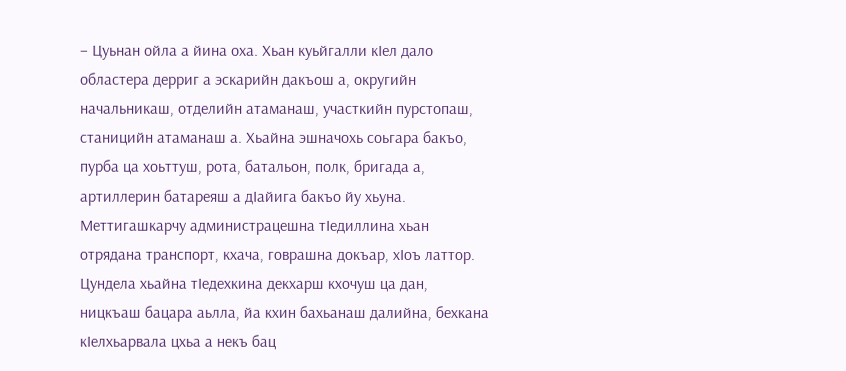– Цуьнан ойла а йина оха. Хьан куьйгалли кIел дало областера дерриг а эскарийн дакъош а, округийн начальникаш, отделийн атаманаш, участкийн пурстопаш, станицийн атаманаш а. Хьайна эшначохь соьгара бакъо, пурба ца хоьттуш, рота, батальон, полк, бригада а, артиллерин батареяш а дIайига бакъо йу хьуна. Меттигашкарчу администрацешна тIедиллина хьан отрядана транспорт, кхача, говрашна докъар, хIоъ латтор. Цундела хьайна тIедехкина декхарш кхочуш ца дан, ницкъаш бацара аьлла, йа кхин бахьанаш далийна, бехкана кIелхьарвала цхьа а некъ бац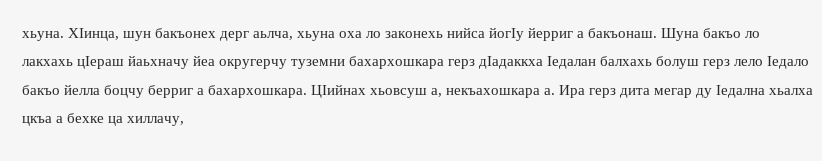хьуна. ХIинца, шун бакъонех дерг аьлча, хьуна оха ло законехь нийса йогIу йерриг а бакъонаш. Шуна бакъо ло лакхахь цIераш йаьхначу йеа округерчу туземни бахархошкара герз дIадаккха Iедалан балхахь болуш герз лело Iедало бакъо йелла боцчу берриг а бахархошкара. ЦIийнах хьовсуш а, некъахошкара а. Ира герз дита мегар ду Iедална хьалха цкъа а бехке ца хиллачу,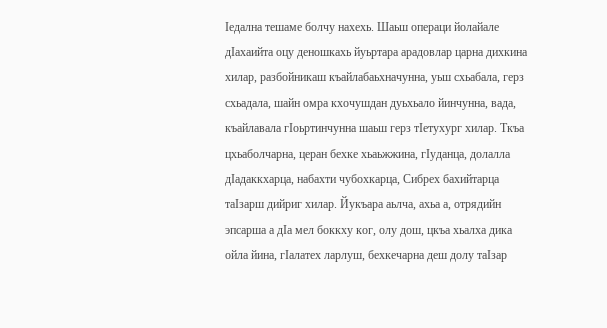Iедална тешаме болчу нахехь. Шаьш операци йолайале дIахаийта оцу деношкахь йуьртара арадовлар царна дихкина хилар, разбойникаш къайлабаьхначунна, уьш схьабала, герз схьадала, шайн омра кхочушдан дуьхьало йинчунна, вада, къайлавала гIоьртинчунна шаьш герз тIетухург хилар. Ткъа цхьаболчарна, церан бехке хьаьжжина, гIуданца, долалла дIадаккхарца, набахти чубохкарца, Сибрех бахийтарца таIзарш дийриг хилар. Йукъара аьлча, ахьа а, отрядийн эпсарша а дIа мел боккху ког, олу дош, цкъа хьалха дика ойла йина, гIалатех ларлуш, бехкечарна деш долу таIзар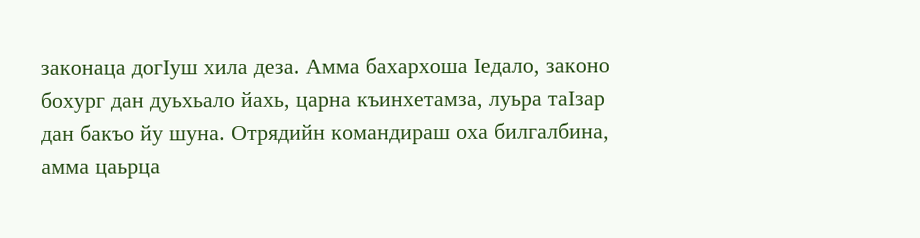законаца догIуш хила деза. Амма бахархоша Iедало, законо бохург дан дуьхьало йахь, царна къинхетамза, луьра таIзар дан бакъо йу шуна. Отрядийн командираш оха билгалбина, амма цаьрца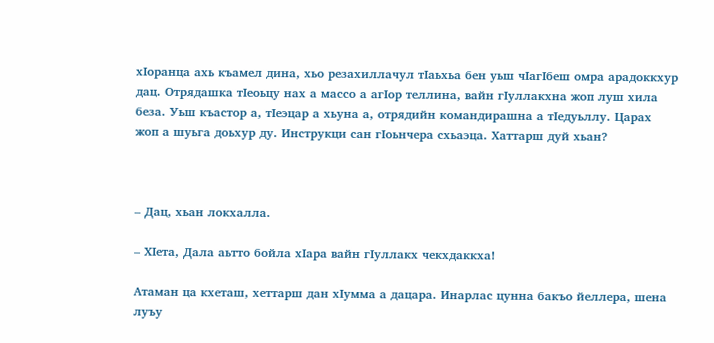хIоранца ахь къамел дина, хьо резахиллачул тIаьхьа бен уьш чIагIбеш омра арадоккхур дац. Отрядашка тIеоьцу нах а массо а агIор теллина, вайн гIуллакхна жоп луш хила беза. Уьш къастор а, тIеэцар а хьуна а, отрядийн командирашна а тIедуьллу. Царах жоп а шуьга доьхур ду. Инструкци сан гIоьнчера схьаэца. Хаттарш дуй хьан?



– Дац, хьан локхалла.

– ХIета, Дала аьтто бойла хIара вайн гIуллакх чекхдаккха!

Атаман ца кхеташ, хеттарш дан хIумма а дацара. Инарлас цунна бакъо йеллера, шена луъу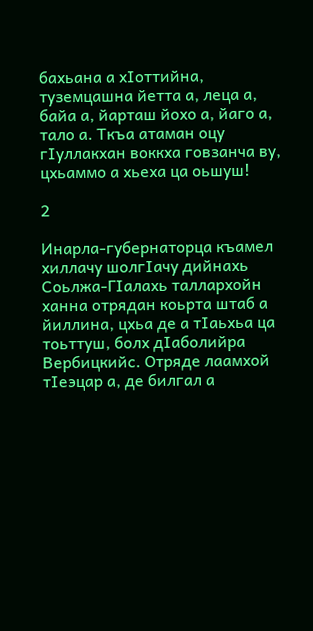бахьана а хIоттийна, туземцашна йетта а, леца а, байа а, йарташ йохо а, йаго а, тало а. Ткъа атаман оцу гIуллакхан воккха говзанча ву, цхьаммо а хьеха ца оьшуш!

2

Инарла-губернаторца къамел хиллачу шолгIачу дийнахь Соьлжа-ГIалахь таллархойн ханна отрядан коьрта штаб а йиллина, цхьа де а тIаьхьа ца тоьттуш, болх дIаболийра Вербицкийс. Отряде лаамхой тIеэцар а, де билгал а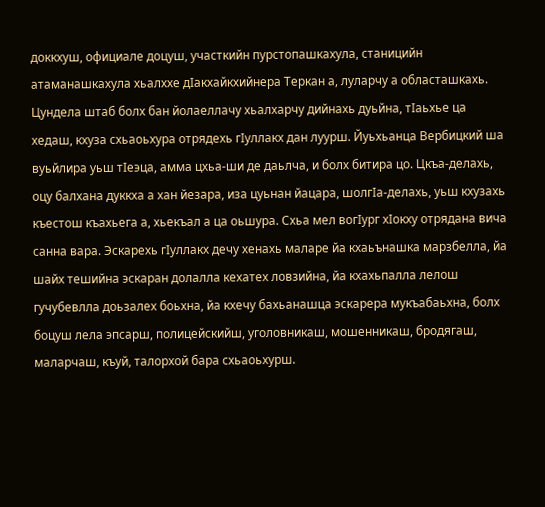доккхуш, официале доцуш, участкийн пурстопашкахула, станицийн атаманашкахула хьалххе дIакхайкхийнера Теркан а, луларчу а областашкахь. Цундела штаб болх бан йолаеллачу хьалхарчу дийнахь дуьйна, тIаьхье ца хедаш, кхуза схьаоьхура отрядехь гIуллакх дан луурш. Йуьхьанца Вербицкий ша вуьйлира уьш тIеэца, амма цхьа-ши де даьлча, и болх битира цо. Цкъа-делахь, оцу балхана дуккха а хан йезара, иза цуьнан йацара, шолгIа-делахь, уьш кхузахь къестош къахьега а, хьекъал а ца оьшура. Схьа мел вогIург хIокху отрядана вича санна вара. Эскарехь гIуллакх дечу хенахь маларе йа кхаьънашка марзбелла, йа шайх тешийна эскаран долалла кехатех ловзийна, йа кхахьпалла лелош гучубевлла доьзалех боьхна, йа кхечу бахьанашца эскарера мукъабаьхна, болх боцуш лела эпсарш, полицейскийш, уголовникаш, мошенникаш, бродягаш, маларчаш, къуй, талорхой бара схьаоьхурш.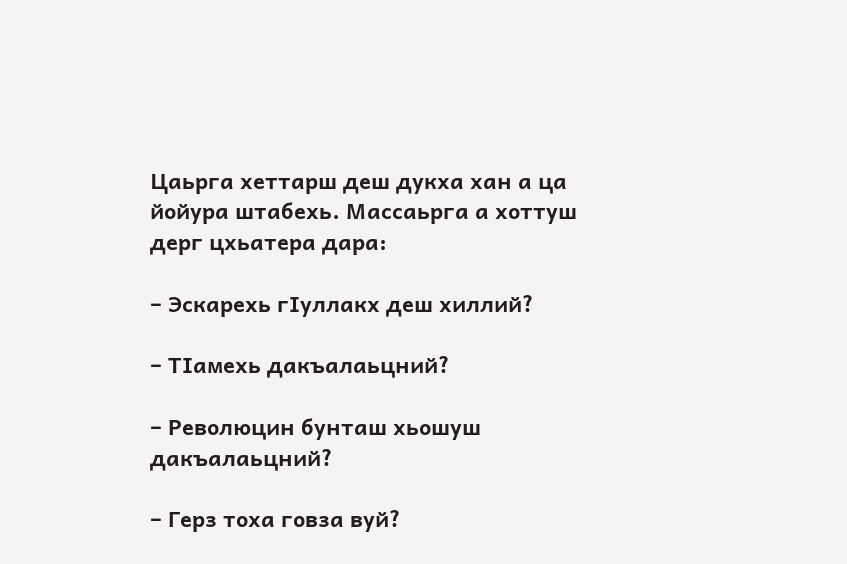Цаьрга хеттарш деш дукха хан а ца йойура штабехь. Массаьрга а хоттуш дерг цхьатера дара:

– Эскарехь гIуллакх деш хиллий?

– ТIамехь дакъалаьцний?

– Революцин бунташ хьошуш дакъалаьцний?

– Герз тоха говза вуй?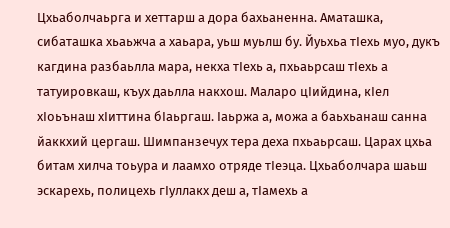Цхьаболчаьрга и хеттарш а дора бахьаненна. Аматашка, сибаташка хьаьжча а хаьара, уьш муьлш бу. Йуьхьа тIехь муо, дукъ кагдина разбаьлла мара, некха тIехь а, пхьаьрсаш тIехь а татуировкаш, къух даьлла накхош. Маларо цIийдина, кIел хIоьънаш хIиттина бIаьргаш. Iаьржа а, можа а баьхьанаш санна йаккхий цергаш. Шимпанзечух тера деха пхьаьрсаш. Царах цхьа битам хилча тоьура и лаамхо отряде тIеэца. Цхьаболчара шаьш эскарехь, полицехь гIуллакх деш а, тIамехь а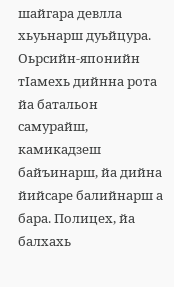шайгара девлла хьуьнарш дуьйцура. Оьрсийн-японийн тIамехь дийнна рота йа батальон самурайш, камикадзеш байъинарш, йа дийна йийсаре балийнарш а бара. Полицех, йа балхахь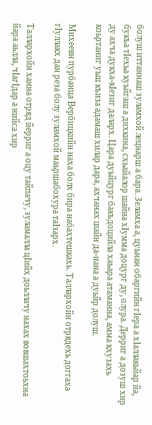болуш иттаннаш зуламхой лецнарш а бара. Зеламха а, цуьнан обаргийн гIера а хIаллакьйар йа, букъа тIехьа куьйгаш а дихкина, схьайалор шайна хIумма доцург ду, олура. Дерриг а дозуш хир ду ахча дукха-кIезиг даларх. Цара дуьйцург бакъдоцийла хаьара атаманна, амма кхузахь коьртаниг уьш къиза адамаш хилар дара, ахчанах шайн да-нана а дуьйр долуш.

Михеевн пурбанца Вербицкийн наха болх бира набахтешкахь. Таллархойн отрядехь доггаха гIуллакх дан реза болу зуламхой маьршабохура таIзарх.

Таллархойн ханна отряд йерриг а оцу тайпачу, зуламалла цIийх доьллачу нахах вовшахтоьхна йара аьлла, чIагIдар а нийса хир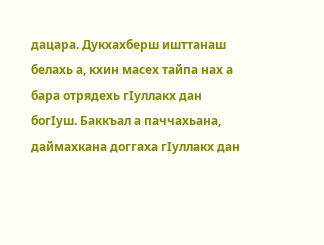дацара. Дукхахберш ишттанаш белахь а, кхин масех тайпа нах а бара отрядехь гIуллакх дан богIуш. Баккъал а паччахьана, даймахкана доггаха гIуллакх дан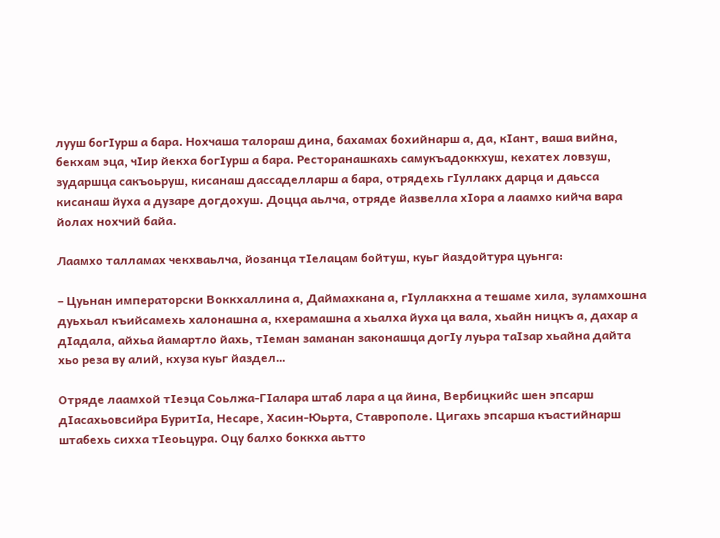лууш богIурш а бара. Нохчаша талораш дина, бахамах бохийнарш а, да, кIант, ваша вийна, бекхам эца, чIир йекха богIурш а бара. Ресторанашкахь самукъадоккхуш, кехатех ловзуш, зударшца сакъоьруш, кисанаш дассаделларш а бара, отрядехь гIуллакх дарца и даьсса кисанаш йуха а дузаре догдохуш. Доцца аьлча, отряде йазвелла хIора а лаамхо кийча вара йолах нохчий байа.

Лаамхо талламах чекхваьлча, йозанца тIелацам бойтуш, куьг йаздойтура цуьнга:

– Цуьнан императорски Воккхаллина а, Даймахкана а, гIуллакхна а тешаме хила, зуламхошна дуьхьал къийсамехь халонашна а, кхерамашна а хьалха йуха ца вала, хьайн ницкъ а, дахар а дIадала, айхьа йамартло йахь, тIеман заманан законашца догIу луьра таIзар хьайна дайта хьо реза ву алий, кхуза куьг йаздел…

Отряде лаамхой тIеэца Соьлжа-ГIалара штаб лара а ца йина, Вербицкийс шен эпсарш дIасахьовсийра БуритIа, Несаре, Хасин-Юьрта, Ставрополе. Цигахь эпсарша къастийнарш штабехь сихха тIеоьцура. Оцу балхо боккха аьтто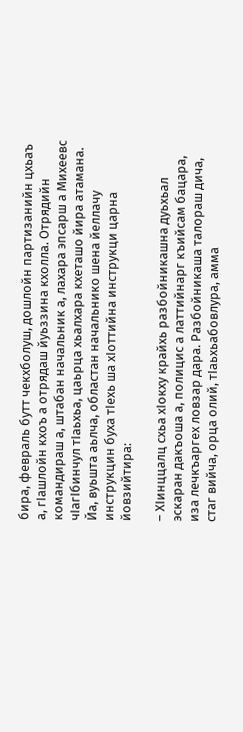бира, февраль бутт чекхболуш, дошлойн партизанийн цхьаъ а, гIашлойн кхоъ а отрядаш йуьззина кхолла. Отрядийн командираш а, штабан начальник а, лахара эпсарш а Михеевс чIагIбинчул тIаьхьа, цаьрца хьалхара кхеташо йира атамана. Йа, вуьшта аьлча, областан начальнико шена йеллачу инструкцин буха тIехь ша хIоттийна инструкци царна йовзийтира:

– ХIинццалц схьа хIокху крайхь разбойникашна дуьхьал эскаран дакъоша а, полицис а латтийнарг къийсам бацара, иза лечкъаргех ловзар дара. Разбойникаша талораш дича, стаг вийча, орца олий, тIаьхьабовлура, амма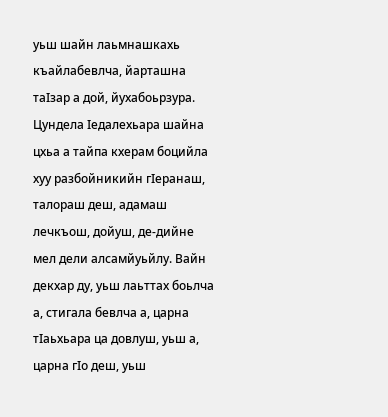уьш шайн лаьмнашкахь къайлабевлча, йарташна таIзар а дой, йухабоьрзура. Цундела Iедалехьара шайна цхьа а тайпа кхерам боцийла хуу разбойникийн гIеранаш, талораш деш, адамаш лечкъош, дойуш, де-дийне мел дели алсамйуьйлу. Вайн декхар ду, уьш лаьттах боьлча а, стигала бевлча а, царна тIаьхьара ца довлуш, уьш а, царна гIo деш, уьш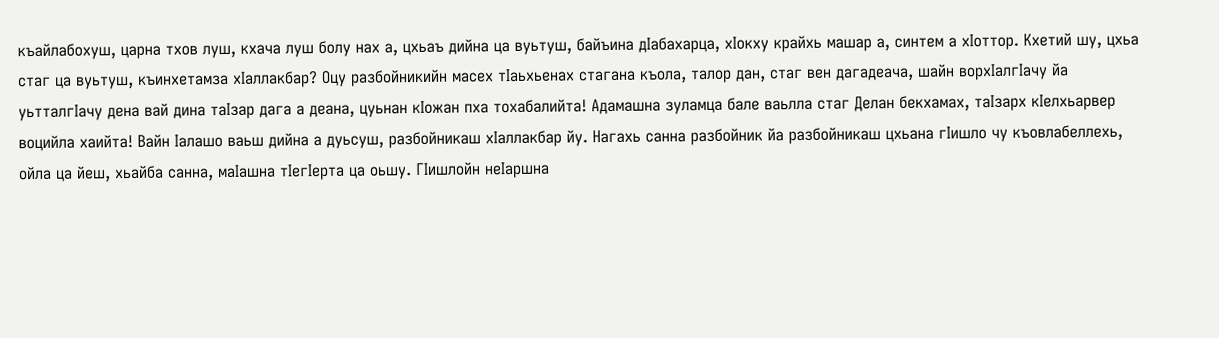къайлабохуш, царна тхов луш, кхача луш болу нах а, цхьаъ дийна ца вуьтуш, байъина дIабахарца, хIокху крайхь машар а, синтем а хIоттор. Кхетий шу, цхьа стаг ца вуьтуш, къинхетамза хIаллакбар? Оцу разбойникийн масех тIаьхьенах стагана къола, талор дан, стаг вен дагадеача, шайн ворхIалгIачу йа уьтталгIачу дена вай дина таIзар дага а деана, цуьнан кIожан пха тохабалийта! Адамашна зуламца бале ваьлла стаг Делан бекхамах, таIзарх кIелхьарвер воцийла хаийта! Вайн Iалашо ваьш дийна а дуьсуш, разбойникаш хIаллакбар йу. Нагахь санна разбойник йа разбойникаш цхьана гIишло чу къовлабеллехь, ойла ца йеш, хьайба санна, маIашна тIегIерта ца оьшу. ГIишлойн неIаршна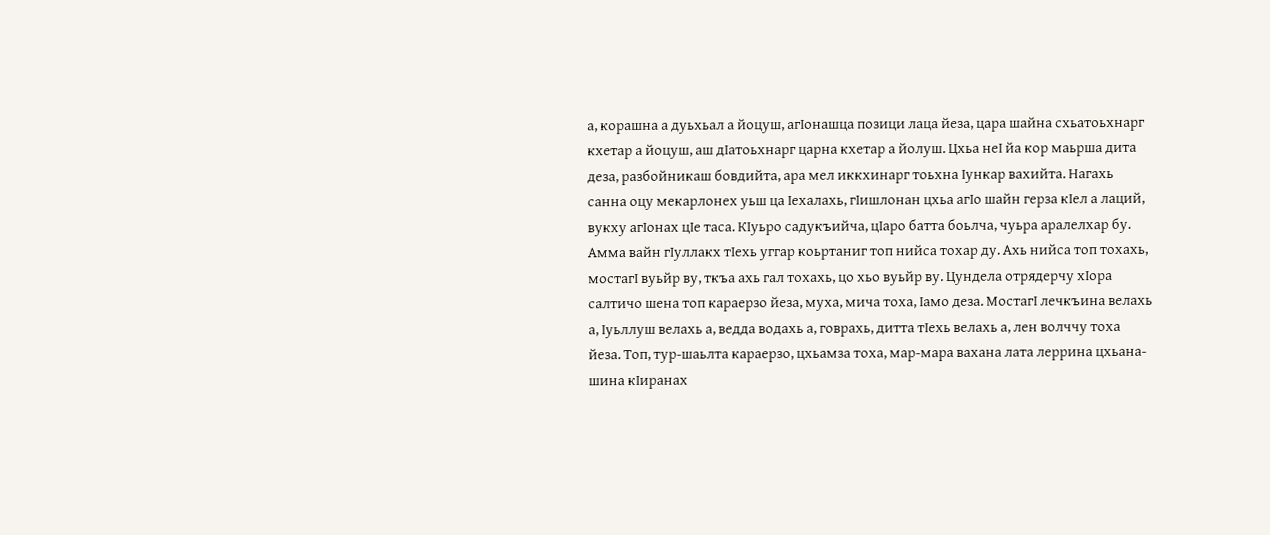а, корашна а дуьхьал а йоцуш, агIонашца позици лаца йеза, цара шайна схьатоьхнарг кхетар а йоцуш, аш дIатоьхнарг царна кхетар а йолуш. Цхьа неI йа кор маьрша дита деза, разбойникаш бовдийта, ара мел иккхинарг тоьхна Iункар вахийта. Нагахь санна оцу мекарлонех уьш ца Iехалахь, гIишлонан цхьа aгIo шайн герза кIел а лаций, вукху агIонах цIе таса. КIуьро садукъийча, цIаро батта боьлча, чуьра аралелхар бу. Амма вайн гIуллакх тIехь уггар коьртаниг топ нийса тохар ду. Ахь нийса топ тохахь, мостагI вуьйр ву, ткъа ахь гал тохахь, цо хьо вуьйр ву. Цундела отрядерчу хIора салтичо шена топ караерзо йеза, муха, мича тоха, Iамо деза. МостагI лечкъина велахь а, Iуьллуш велахь а, ведда водахь а, говрахь, дитта тIехь велахь а, лен волччу тоха йеза. Топ, тур-шаьлта караерзо, цхьамза тоха, мар-мара вахана лата леррина цхьана-шина кIиранах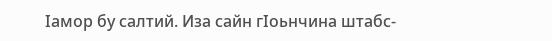Iaмop бу салтий. Иза сайн гIоьнчина штабс-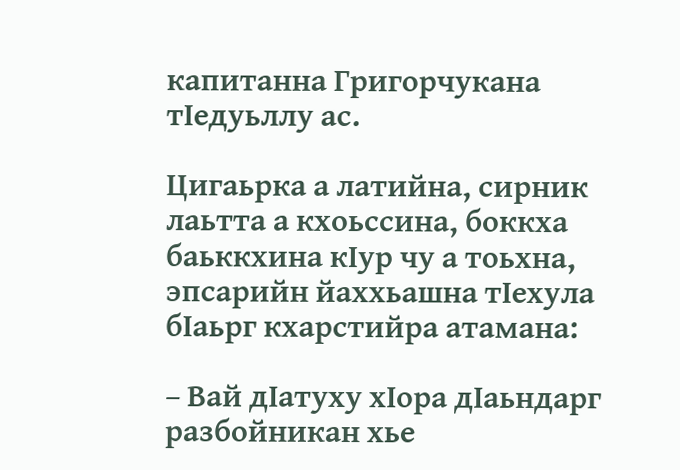капитанна Григорчукана тIедуьллу ас.

Цигаьрка а латийна, сирник лаьтта а кхоьссина, боккха баьккхина кIур чу а тоьхна, эпсарийн йаххьашна тIехула бIаьрг кхарстийра атамана:

– Вай дIатуху xIоpa дIаьндарг разбойникан хье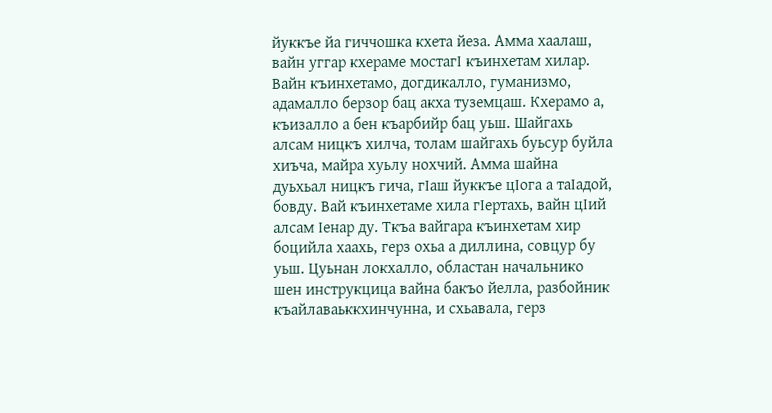йуккъе йа гиччошка кхета йеза. Aмма хаалаш, вaйн уггар кхераме мостагI къинхетам хилар. Вайн къинхетамо, догдикалло, гуманизмо, адамалло берзор бац акха туземцаш. Кхерамо а, къизалло а бен къарбийр бац уьш. Шайгахь алсам ницкъ хилча, толам шайгахь буьсур буйла хиъча, майра хуьлу нохчий. Амма шайна дуьхьал ницкъ гича, гIаш йуккъе цIога а таIадой, бовду. Вай къинхетаме хила гIертахь, вайн цIий алсам Iенар ду. Ткъа вайгара къинхетам хир боцийла хаахь, герз охьа а диллина, совцур бу уьш. Цуьнан локхалло, областан начальнико шен инструкцица вайна бакъо йелла, разбойник къайлаваьккхинчунна, и схьавала, герз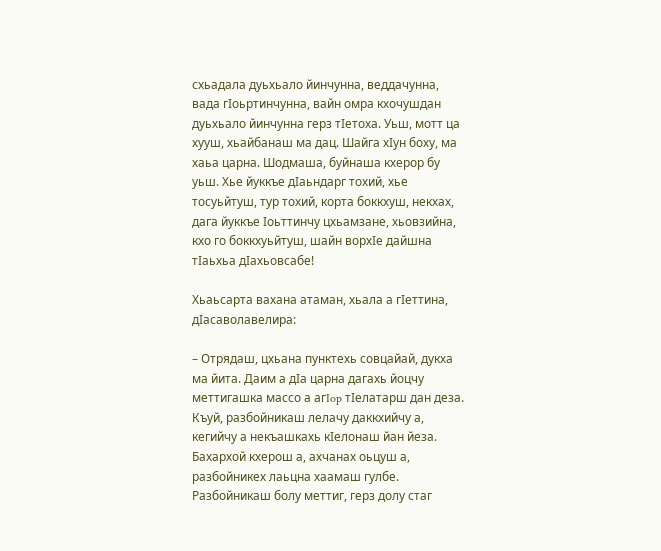схьадала дуьхьало йинчунна, веддачунна, вада гIоьртинчунна, вайн омра кхочушдан дуьхьало йинчунна герз тIетоха. Уьш, мотт ца хууш, хьайбанаш ма дац. Шайга хIyн боху, ма хаьа царна. Шодмаша, буйнаша кхерор бу уьш. Хье йуккъе дIаьндарг тохий, хье тосуьйтуш, тур тохий, корта боккхуш, некхах, дага йуккъе Iоьттинчу цхьамзане, хьовзийна, кхо го боккхуьйтуш, шайн ворхIе дайшна тIаьхьа дIахьовсабе!

Хьаьсарта вахана атаман, хьала а гIеттина, дIасаволавелира:

– Отрядаш, цхьана пунктехь совцайай, дукха ма йита. Даим а дIа царна дагахь йоцчу меттигашка массо а aгIop тIелатарш дан деза. Къуй, разбойникаш лелачу даккхийчу а, кегийчу а некъашкахь кIелонаш йан йеза. Бахархой кхерош а, ахчанах оьцуш а, разбойникех лаьцна хаамаш гулбе. Разбойникаш болу меттиг, герз долу стаг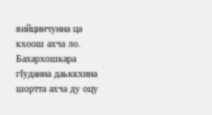вийцинчунна ца кхоош ахча ло. Бахархошкара гIуданна даьккхина шортта ахча ду оцу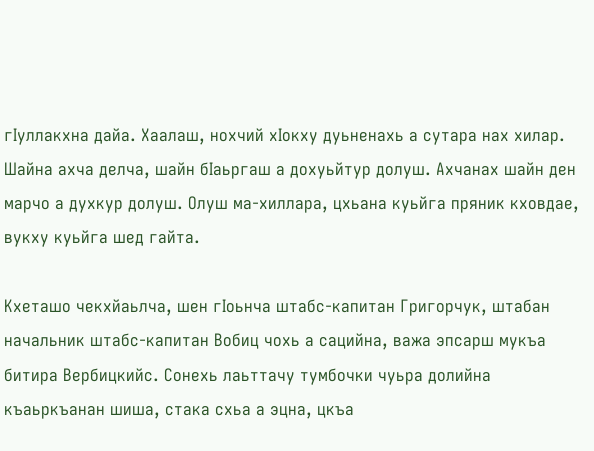гIуллакхна дайа. Хаалаш, нохчий хIокху дуьненахь а сутара нах хилар. Шайна ахча делча, шайн бIаьргаш а дохуьйтур долуш. Ахчанах шайн ден марчо а духкур долуш. Олуш ма-хиллара, цхьана куьйга пряник кховдае, вукху куьйга шед гайта.

Кхеташо чекхйаьлча, шен гIоьнча штабс-капитан Григорчук, штабан начальник штабс-капитан Вобиц чохь а сацийна, важа эпсарш мукъа битира Вербицкийс. Сонехь лаьттачу тумбочки чуьра долийна къаьркъанан шиша, стака схьа а эцна, цкъа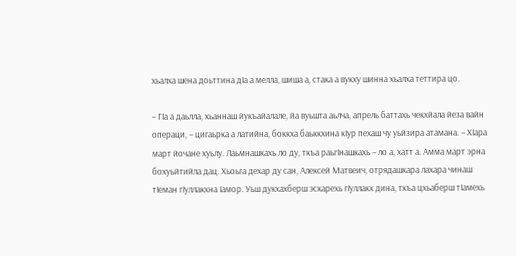хьалха шена доьттина дIа а мелла, шиша а, стака а вукху шинна хьалха теттира цо.

– ГIа а даьлла, хьаннаш йукъайалале, йа вуьшта аьлча, апрель баттахь чекхйала йеза вайн операци, – цигаьрка а латийна, боккха баьккхина кIур пехаш чу уьйзира атамана. – ХIара март йочане хуьлу. Лаьмнашкахь ло ду, ткъа раьгIнашкахь – ло а, хатт а. Амма март эрна бохуьйтийла дац. Хьоьга дехар ду сан, Алексей Матвеич, отрядашкара лахара чинаш тIеман гIуллакхна Iамор. Уьш дукхахберш эскарехь гIуллакх дина, ткъа цхьаберш тIамехь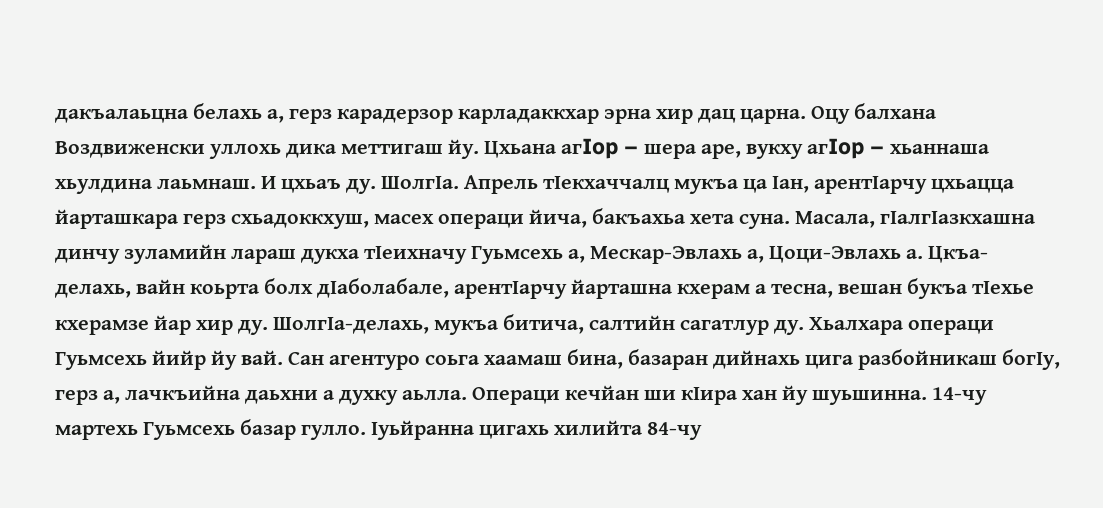дакъалаьцна белахь а, герз карадерзор карладаккхар эрна хир дац царна. Оцу балхана Воздвиженски уллохь дика меттигаш йу. Цхьана aгIop – шера аре, вукху aгIop – хьаннаша хьулдина лаьмнаш. И цхьаъ ду. ШолгIа. Апрель тIекхаччалц мукъа ца Iан, арентIарчу цхьацца йарташкара герз схьадоккхуш, масех операци йича, бакъахьа хета суна. Масала, гIалгIазкхашна динчу зуламийн лараш дукха тIеихначу Гуьмсехь а, Мескар-Эвлахь а, Цоци-Эвлахь а. Цкъа-делахь, вайн коьрта болх дIаболабале, арентIарчу йарташна кхерам а тесна, вешан букъа тIехье кхерамзе йар хир ду. ШолгIа-делахь, мукъа битича, салтийн сагатлур ду. Хьалхара операци Гуьмсехь йийр йу вай. Сан агентуро соьга хаамаш бина, базаран дийнахь цига разбойникаш бoгIy, герз а, лачкъийна даьхни а духку аьлла. Операци кечйан ши кIира хан йу шуьшинна. 14-чу мартехь Гуьмсехь базар гулло. Iуьйранна цигахь хилийта 84-чу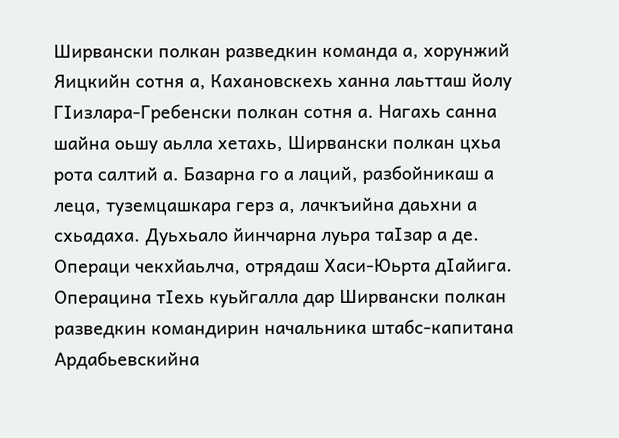Ширвански полкан разведкин команда а, хорунжий Яицкийн сотня а, Кахановскехь ханна лаьтташ йолу ГIизлара-Гребенски полкан сотня а. Нагахь санна шайна оьшу аьлла хетахь, Ширвански полкан цхьа рота салтий а. Базарна го а лаций, разбойникаш а леца, туземцашкара герз а, лачкъийна даьхни а схьадаха. Дуьхьало йинчарна луьра таIзар а де. Операци чекхйаьлча, отрядаш Хаси-Юьрта дIайига. Операцина тIехь куьйгалла дар Ширвански полкан разведкин командирин начальника штабс-капитана Ардабьевскийна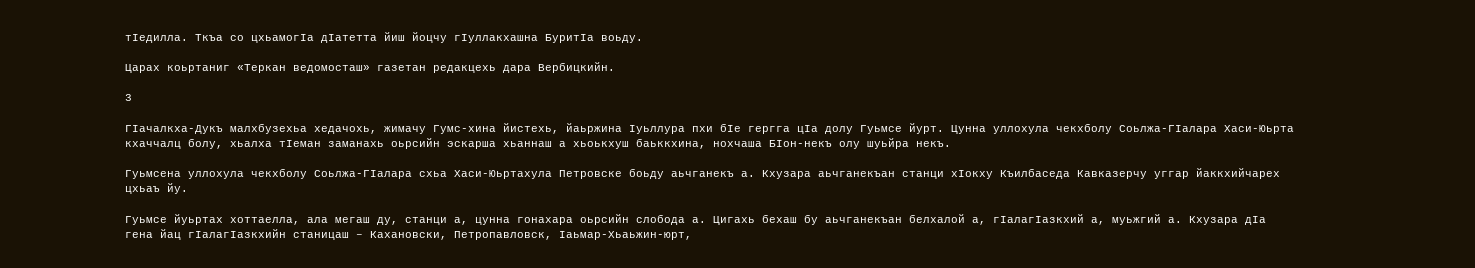тIедилла. Ткъа со цхьамогIа дIатетта йиш йоцчу гIуллакхашна БуритIа воьду.

Царах коьртаниг «Теркан ведомосташ» газетан редакцехь дара Вербицкийн.

3

ГIачалкха-Дукъ малхбузехьа хедачохь, жимачу Гумс-хина йистехь, йаьржина Iуьллура пхи бIe гергга цIа долу Гуьмсе йурт. Цунна уллохула чекхболу Соьлжа-ГIалара Хаси-Юьрта кхаччалц болу, хьалха тIеман заманахь оьрсийн эскарша хьаннаш а хьоькхуш баьккхина, нохчаша БIон-некъ олу шуьйра некъ.

Гуьмсена уллохула чекхболу Соьлжа-ГIалара схьа Хаси-Юьртахула Петровске боьду аьчганекъ а. Кхузара аьчганекъан станци хIокху Къилбаседа Кавказерчу уггар йаккхийчарех цхьаъ йу.

Гуьмсе йуьртах хоттаелла, ала мегаш ду, станци а, цунна гонахара оьрсийн слобода а. Цигахь бехаш бу аьчганекъан белхалой а, гIалагIазкхий а, муьжгий а. Кхузара дIа гена йац гIалагIазкхийн станицаш – Кахановски, Петропавловск, Iаьмар-Хьаьжин-юрт,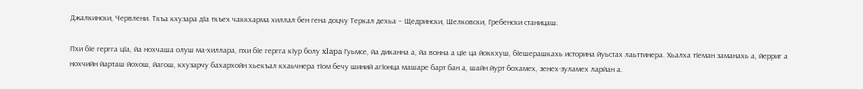Джалкински, Червлени. Ткъа кхузара дIа ткъех чаккхарма хиллал бен гена доцчу Теркал дехьа – Щедрински, Шелковски, Гребенски станицаш.

Пхи бIe гергга цIа, йа нохчаша олуш ма-хиллара, пхи бIe гергга кIур болу xIapa Гуьмсе, йа диканна а, йа вонна а цIе ца йоккхуш, бIешерашкахь историна йуьстах лаьттинера. Хьалха тIеман заманахь а, йерриг а нохчийн йарташ йохош, йагош, кхузарчу бахархойн хьекъал кхаьчнера тIом бечу шиний агIонца машаре барт бан а, шайн йурт бохамех, зенех-зуламех ларйан а.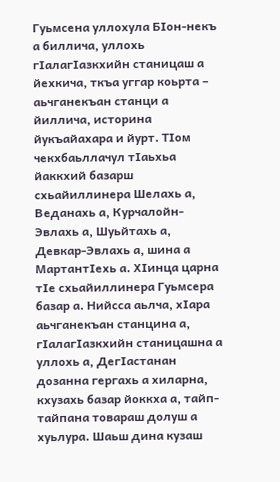Гуьмсена уллохула БIон-некъ а биллича, уллохь гIалагIазкхийн станицаш а йехкича, ткъа уггар коьрта – аьчганекъан станци а йиллича, историна йукъайахара и йурт. ТIом чекхбаьллачул тIаьхьа йаккхий базарш схьайиллинера Шелахь а, Веданахь а, Курчалойн-Эвлахь а, Шуьйтахь а, Девкар-Эвлахь а, шина а МартантIехь а. ХIинца царна тIе схьайиллинера Гуьмсера базар а. Нийсса аьлча, хIара аьчганекъан станцина а, гIалагIазкхийн станицашна а уллохь а, ДегIастанан дозанна гергахь а хиларна, кхузахь базар йоккха а, тайп-тайпана товараш долуш а хуьлура. Шаьш дина кузаш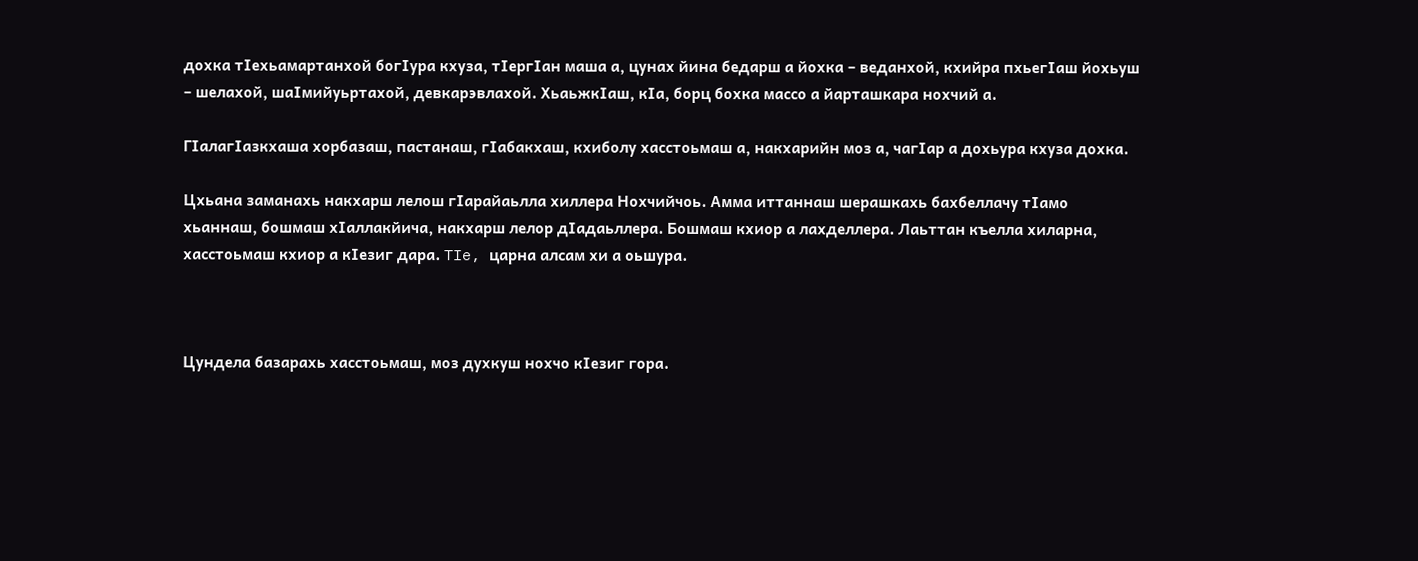дохка тIехьамартанхой богIура кхуза, тIергIан маша а, цунах йина бедарш а йохка – веданхой, кхийра пхьегIаш йохьуш – шелахой, шаIмийуьртахой, девкарэвлахой. ХьаьжкIаш, кIа, борц бохка массо а йарташкара нохчий а.

ГIалагIазкхаша хорбазаш, пастанаш, гIабакхаш, кхиболу хасстоьмаш а, накхарийн моз а, чагIар а дохьура кхуза дохка.

Цхьана заманахь накхарш лелош гIарайаьлла хиллера Нохчийчоь. Амма иттаннаш шерашкахь бахбеллачу тIамо хьаннаш, бошмаш хIаллакйича, накхарш лелор дIадаьллера. Бошмаш кхиор а лахделлера. Лаьттан къелла хиларна, хасстоьмаш кхиор а кIезиг дара. TIe, царна алсам хи а оьшура.



Цундела базарахь хасстоьмаш, моз духкуш нохчо кIезиг гора.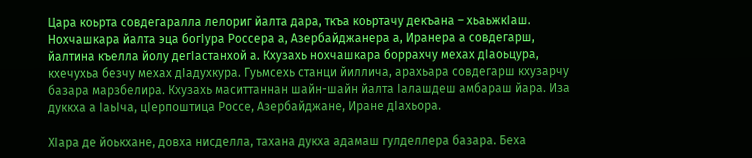Цара коьрта совдегаралла лелориг йалта дара, ткъа коьртачу декъана – хьаьжкIаш. Нохчашкара йалта эца богIура Россера а, Азербайджанера а, Иранера а совдегарш, йалтина къелла йолу дегIастанхой а. Кхузахь нохчашкара боррахчу мехах дIаоьцура, кхечухьа безчу мехах дIадухкура. Гуьмсехь станци йиллича, арахьара совдегарш кхузарчу базара марзбелира. Кхузахь маситтаннан шайн-шайн йалта Iалашдеш амбараш йара. Иза дуккха а IаьIча, цIерпоштица Россе, Азербайджане, Иране дIахьора.

ХIара де йоькхане, довха нисделла, тахана дукха адамаш гулделлера базара. Беха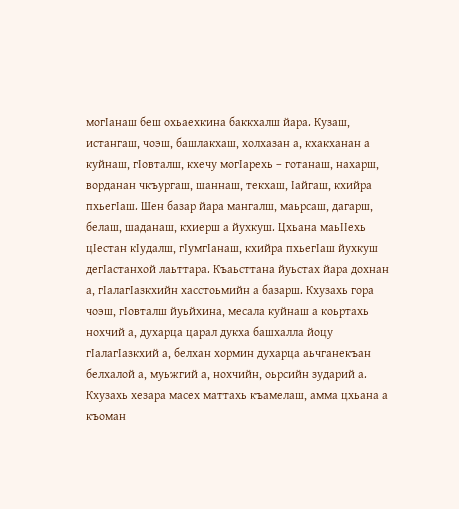могIанаш беш охьаехкина баккхалш йара. Кузаш, истангаш, чоэш, башлакхаш, холхазан а, кхакханан а куйнаш, гIовталш, кхечу могIарехь – готанаш, нахарш, ворданан чкъургаш, шаннаш, текхаш, Iайгаш, кхийра пхьегIаш. Шен базар йара мангалш, маьрсаш, дагарш, белаш, шаданаш, кхиерш а йухкуш. Цхьана маьIIехь цIестан кIудалш, гIумгIанаш, кхийра пхьегIаш йухкуш дегIастанхой лаьттара. Къаьсттана йуьстах йара дохнан а, гIалагIазкхийн хасстоьмийн а базарш. Кхузахь гора чоэш, гIовталш йуьйхина, месала куйнаш а коьртахь нохчий а, духарца царал дукха башхалла йоцу гIалагIазкхий а, белхан хормин духарца аьчганекъан белхалой а, муьжгий а, нохчийн, оьрсийн зударий а. Кхузахь хезара масех маттахь къамелаш, амма цхьана а къоман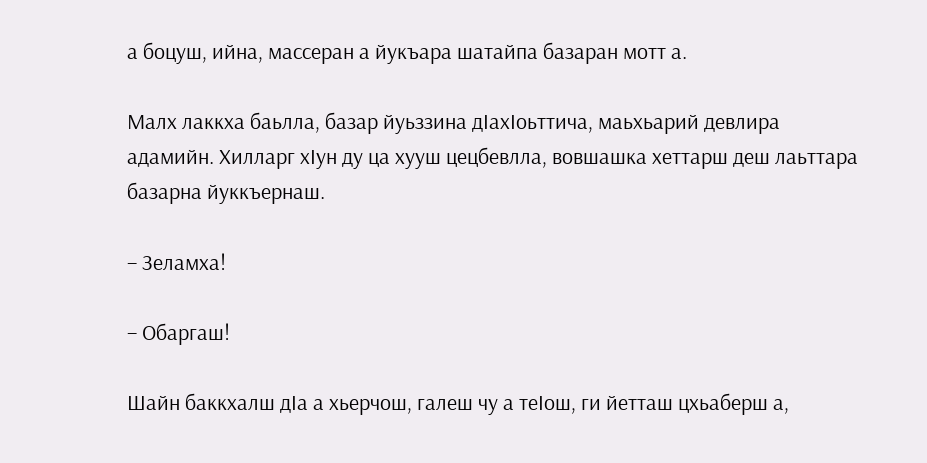а боцуш, ийна, массеран а йукъара шатайпа базаран мотт а.

Малх лаккха баьлла, базар йуьззина дIахIоьттича, маьхьарий девлира адамийн. Хилларг хIун ду ца хууш цецбевлла, вовшашка хеттарш деш лаьттара базарна йуккъернаш.

– Зеламха!

– Обаргаш!

Шайн баккхалш дIa а хьерчош, галеш чу а теIош, ги йетташ цхьаберш а,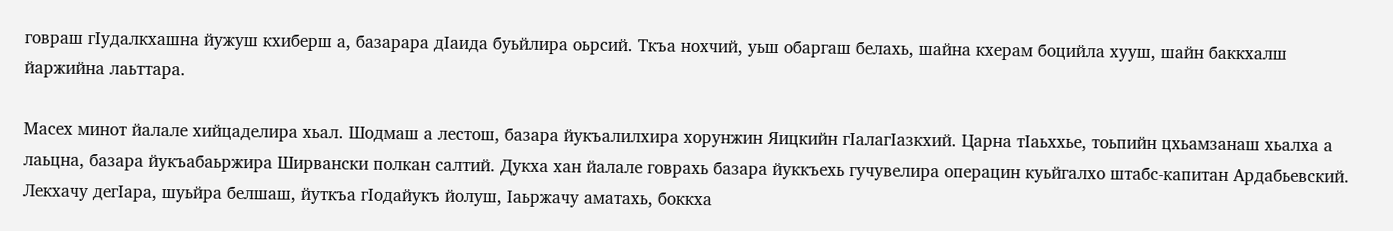говраш гIудалкхашна йужуш кхиберш а, базарара дIаида буьйлира оьрсий. Ткъа нохчий, уьш обаргаш белахь, шайна кхерам боцийла хууш, шайн баккхалш йаржийна лаьттара.

Масех минот йалале хийцаделира хьал. Шодмаш а лестош, базара йукъалилхира хорунжин Яицкийн гIалагIазкхий. Царна тIаьххье, тоьпийн цхьамзанаш хьалха а лаьцна, базара йукъабаьржира Ширвански полкан салтий. Дукха хан йалале говрахь базара йуккъехь гучувелира операцин куьйгалхо штабс-капитан Ардабьевский. Лекхачу дегIара, шуьйра белшаш, йуткъа гIодайукъ йолуш, Iаьржачу аматахь, боккха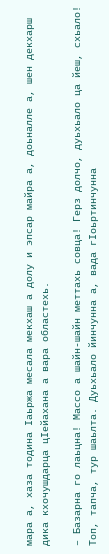мара а, хаза тодина Iаьржа месала мекхаш а долу и эпсар майра а, доьналле а, шен декхарш дика кхочушдарца цIейахана а вара областехь.

– Базарна го лаьцна! Массо а шайн-шайн меттахь совца! Герз долчо, дуьхьало ца йеш, схьало! Топ, тапча, тур шаьлта. Дуьхьало йинчунна а, вада гIоьртинчунна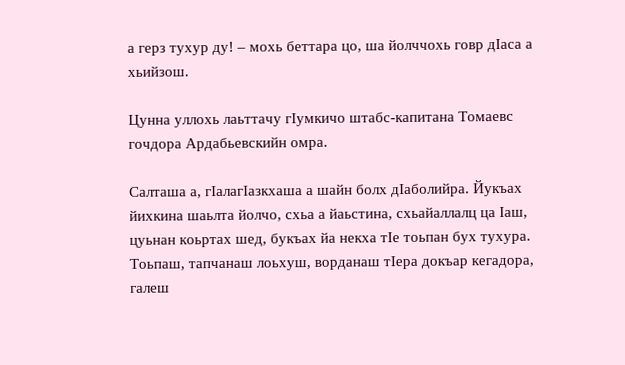а герз тухур ду! – мохь беттара цо, ша йолччохь говр дIаса а хьийзош.

Цунна уллохь лаьттачу гIумкичо штабс-капитана Томаевс гочдора Ардабьевскийн омра.

Салташа а, гIалагIазкхаша а шайн болх дIаболийра. Йукъах йихкина шаьлта йолчо, схьа а йаьстина, схьайаллалц ца Iаш, цуьнан коьртах шед, букъах йа некха тIе тоьпан бух тухура. Тоьпаш, тапчанаш лоьхуш, ворданаш тIера докъар кегадора, галеш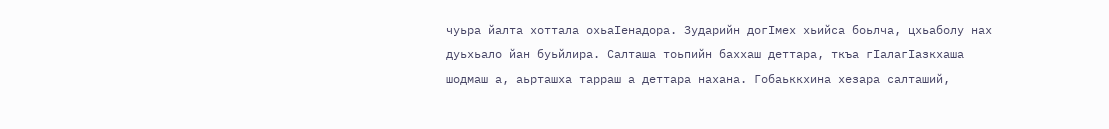чуьра йалта хоттала охьаIенадора. Зударийн догIмех хьийса боьлча, цхьаболу нах дуьхьало йан буьйлира. Салташа тоьпийн баххаш деттара, ткъа гIалагIазкхаша шодмаш а, аьрташха тарраш а деттара нахана. Гобаьккхина хезара салташий,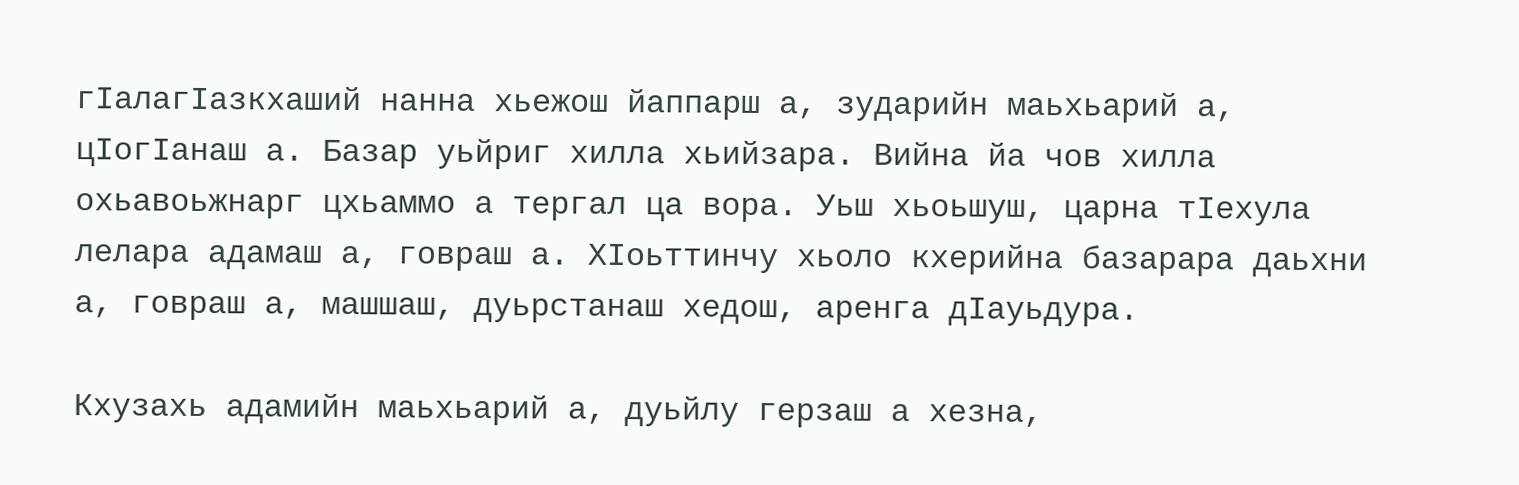гIалагIазкхаший нанна хьежош йаппарш а, зударийн маьхьарий а, цIогIанаш а. Базар уьйриг хилла хьийзара. Вийна йа чов хилла охьавоьжнарг цхьаммо а тергал ца вора. Уьш хьоьшуш, царна тIехула лелара адамаш а, говраш а. ХIоьттинчу хьоло кхерийна базарара даьхни а, говраш а, машшаш, дуьрстанаш хедош, аренга дIауьдура.

Кхузахь адамийн маьхьарий а, дуьйлу герзаш а хезна,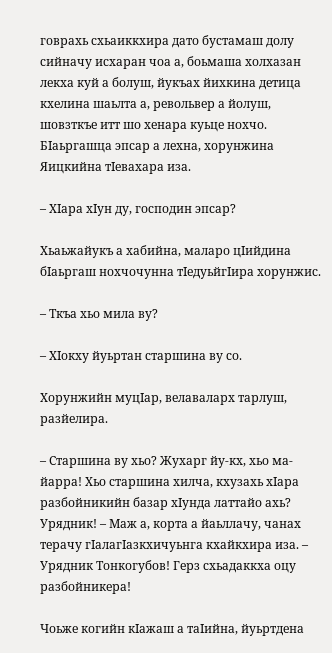говрахь схьаиккхира дато бустамаш долу сийначу исхаран чоа а, боьмаша холхазан лекха куй а болуш, йукъах йихкина детица кхелина шаьлта а, револьвер а йолуш, шовзткъе итт шо хенара куьце нохчо. БIаьргашца эпсар а лехна, хорунжина Яицкийна тIевахара иза.

– ХIара хIун ду, господин эпсар?

Хьаьжайукъ а хабийна, маларо цIийдина бIаьргаш нохчочунна тIедуьйгIира хорунжис.

– Ткъа хьо мила ву?

– ХIокху йуьртан старшина ву со.

Хорунжийн муцIар, велаваларх тарлуш, разйелира.

– Старшина ву хьо? Жухарг йу-кх, хьо ма-йарра! Хьо старшина хилча, кхузахь хIара разбойникийн базар хIунда латтайо ахь? Урядник! – Маж а, корта а йаьллачу, чанах терачу гIалагIазкхичуьнга кхайкхира иза. – Урядник Тонкогубов! Герз схьадаккха оцу разбойникера!

Чоьже когийн кIажаш а таIийна, йуьртдена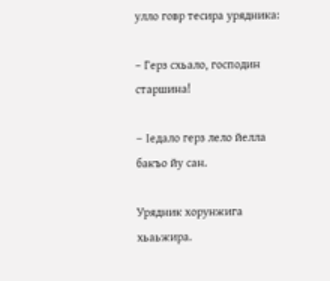улло говр тесира урядника:

– Герз схьало, господин старшина!

– Iедало герз лело йелла бакъо йу сан.

Урядник хорунжига хьаьжира.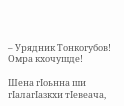– Урядник Тонкогубов! Омра кхочушде!

Шена гIоьнна ши гIалагIазкхи тIевеача,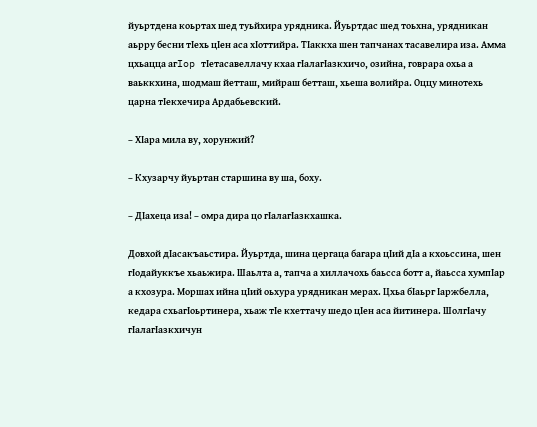йуьртдена коьртах шед туьйхира урядника. Йуьртдас шед тоьхна, урядникан аьрру бесни тIехь цIен аса хIоттийра. ТIаккха шен тапчанах тасавелира иза. Амма цхьацца aгIop тIетасавеллачу кхаа гIалагIазкхичо, озийна, говрара охьа а ваьккхина, шодмаш йетташ, мийраш бетташ, хьеша волийра. Оццу минотехь царна тIекхечира Ардабьевский.

– ХIара мила ву, хорунжий?

– Кхузарчу йуьртан старшина ву ша, боху.

– ДIахеца иза! – омра дира цо гIалагIазкхашка.

Довхой дIасакъаьстира. Йуьртда, шина цергаца багара цIий дIа а кхоьссина, шен гIодайуккъе хьаьжира. Шаьлта а, тапча а хиллачохь баьсса ботт а, йаьсса хумпIар а кхозура. Моршах ийна цIий оьхура урядникан мерах. Цхьа бIаьрг Iаржбелла, кедара схьагIоьртинера, хьаж тIе кхеттачу шедо цIен аса йитинера. ШолгIачу гIалагIазкхичун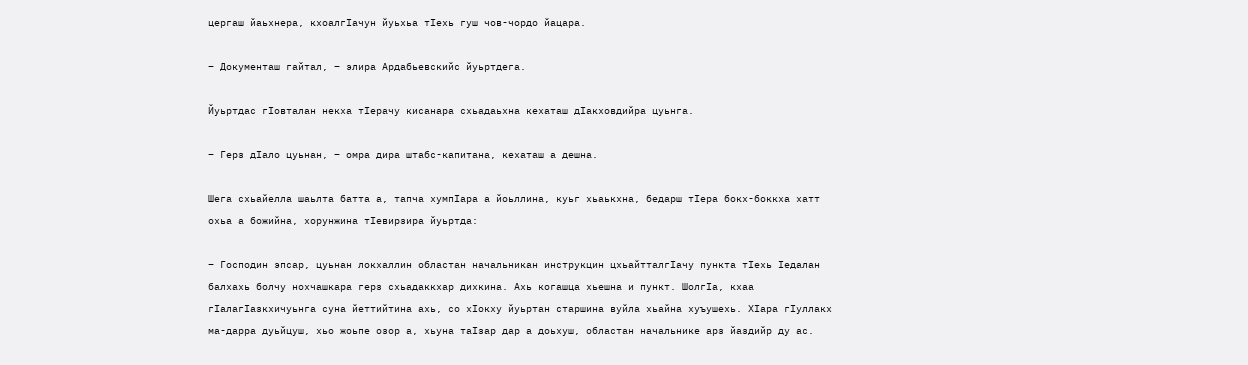цергаш йаьхнера, кхоалгIачун йуьхьа тIехь гуш чов-чордо йацара.

– Документаш гайтал, – элира Ардабьевскийс йуьртдега.

Йуьртдас гIовталан некха тIерачу кисанара схьадаьхна кехаташ дIакховдийра цуьнга.

– Герз дIало цуьнан, – омра дира штабс-капитана, кехаташ а дешна.

Шега схьайелла шаьлта батта а, тапча хумпIара а йоьллина, куьг хьаькхна, бедарш тIера бокх-боккха хатт охьа а божийна, хорунжина тIевирзира йуьртда:

– Господин эпсар, цуьнан локхаллин областан начальникан инструкцин цхьайтталгIачу пункта тIеxь Iедалан балхахь болчу нохчашкара герз схьадаккхар дихкина. Ахь когашца хьешна и пункт. ШолгIа, кхаа гIалагIазкхичуьнга суна йеттийтина ахь, со хIокху йуьртан старшина вуйла хьайна хуъушехь. ХIара гIуллакх ма-дарра дуьйцуш, хьо жоьпе озор а, хьуна таIзар дар а доьхуш, областан начальнике арз йаздийр ду ас.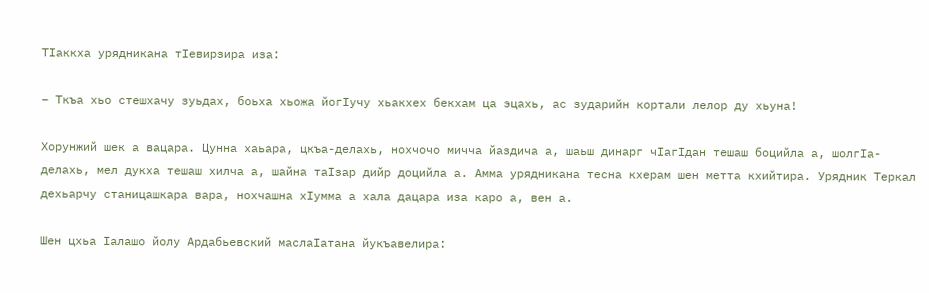ТIаккха урядникана тIевирзира иза:

– Ткъа хьо стешхачу зуьдах, боьха хьожа йогIучу хьакхех бекхам ца эцахь, ас зударийн кортали лелор ду хьуна!

Хорунжий шек а вацара. Цунна хаьара, цкъа-делахь, нохчочо мичча йаздича а, шаьш динарг чIагIдан тешаш боцийла а, шолгIа-делахь, мел дукха тешаш хилча а, шайна таIзар дийр доцийла а. Амма урядникана тесна кхерам шен метта кхийтира. Урядник Теркал дехьарчу станицашкара вара, нохчашна хIумма а хала дацара иза каро а, вен а.

Шен цхьа Iалашо йолу Ардабьевский маслаIатана йукъавелира: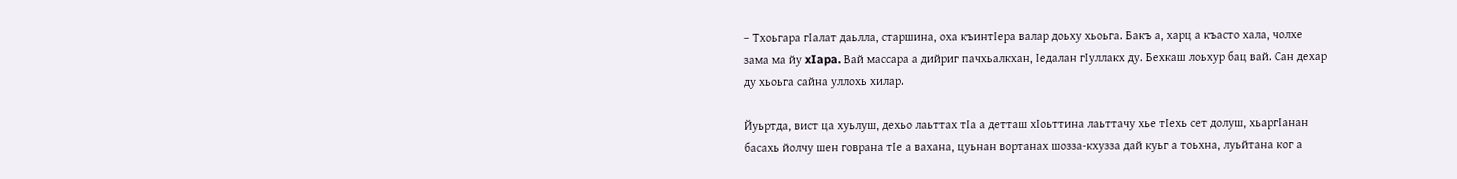– Тхоьгара гIалат даьлла, старшина, оха къинтIера валар доьху хьоьга. Бакъ а, харц а къасто хала, чолхе зама ма йу xIapa. Вай массара а дийриг пачхьалкхан, Iедалан гIуллакх ду. Бехкаш лоьхур бац вай. Сан дехар ду хьоьга сайна уллохь хилар.

Йуьртда, вист ца хуьлуш, дехьо лаьттах тIа а детташ хIоьттина лаьттачу хье тIехь сет долуш, хьаргIанан басахь йолчу шен говрана тIе а вахана, цуьнан вортанах шозза-кхузза дай куьг а тоьхна, луьйтана ког а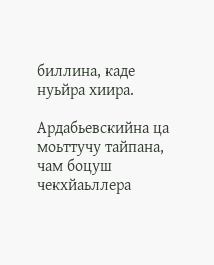биллина, каде нуьйра хиира.

Ардабьевскийна ца моьттучу тайпана, чам боцуш чекхйаьллера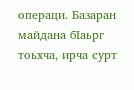операци. Базаран майдана бIаьрг тоьхча, ирча сурт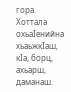гора. Хоттала охьаIенийна хьаьжкIаш, кIа, борц, ахьарш, даманаш.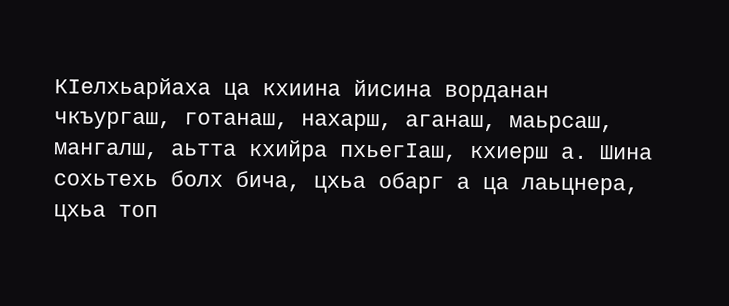КIелхьарйаха ца кхиина йисина ворданан чкъургаш, готанаш, нахарш, аганаш, маьрсаш, мангалш, аьтта кхийра пхьегIаш, кхиерш а. Шина сохьтехь болх бича, цхьа обарг а ца лаьцнера, цхьа топ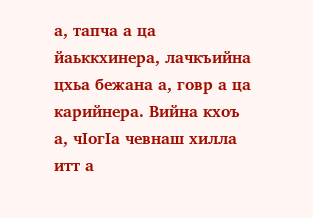а, тапча а ца йаьккхинера, лачкъийна цхьа бежана а, говр а ца карийнера. Вийна кхоъ а, чIогIа чевнаш хилла итт а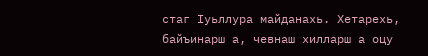стаг Iуьллура майданахь. Хетарехь, байъинарш а, чевнаш хилларш а оцу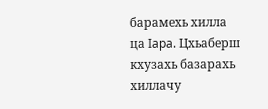барамехь хилла ца Iapa. Цхьаберш кхузахь базарахь хиллачу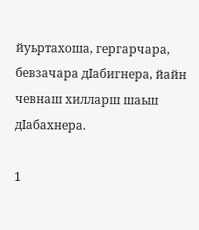йуьртахоша, гергарчара, бевзачара дIабигнера, йайн чевнаш хилларш шаьш дIабахнера.

1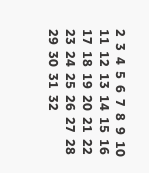2  3  4  5  6  7  8  9  10  11  12  13  14  15  16  17  18  19  20  21  22  23  24  25  26  27  28  29  30  31  32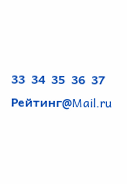33  34  35  36  37
Рейтинг@Mail.ru